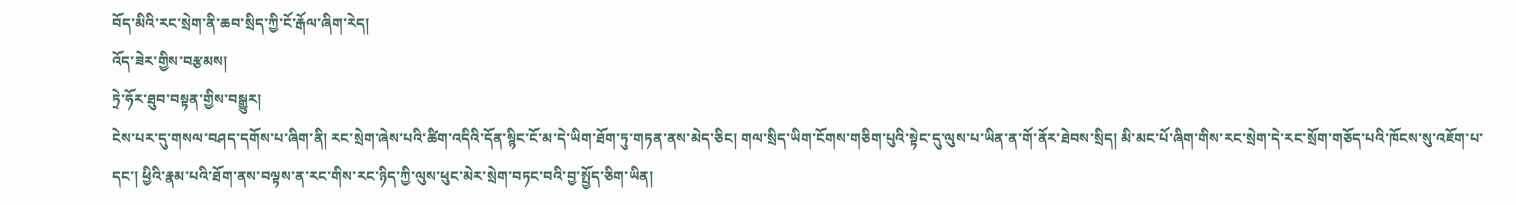བོད་མིའི་རང་སྲེག་ནི་ཆབ་སྲིད་ཀྱི་ངོ་རྒོལ་ཞིག་རེད།
འོད་ཟེར་གྱིས་བརྩམས།
ཏྲེ་ཧོར་ཐུབ་བསྟན་གྱིས་བསྒྱུར།
ངེས་པར་དུ་གསལ་བཤད་དགོས་པ་ཞིག་ནི། རང་སྲེག་ཞེས་པའི་ཚིག་འདིའི་དོན་སྙིང་ངོ་མ་དེ་ཡིག་ཐོག་ཏུ་གཏན་ནས་མེད་ཅིང། གལ་སྲིད་ཡིག་ངོགས་གཅིག་པུའི་སྟེང་དུ་ལུས་པ་ཡིན་ན་གོ་ནོར་ཐེབས་སྲིད། མི་མང་པོ་ཞིག་གིས་རང་སྲེག་དེ་རང་སྲོག་གཅོད་པའི་ཁོངས་སུ་འཇོག་པ་དང་། ཕྱིའི་རྣམ་པའི་ཐོག་ནས་བལྟས་ན་རང་གིས་རང་ཉིད་ཀྱི་ལུས་ཕུང་མེར་སྲེག་བཏང་བའི་བྱ་སྤྱོད་ཅིག་ཡིན།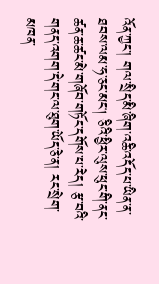འོན་ཀྱང་། གལ་སྲིད་མི་ཞིག་འཆི་འདོད་པ་ཡིན་ན་ཐབས་ལམ་ཧ་ཅང་མང། ཅིའི་ཕྱིར་ལུས་ཕུང་གི་ནང་ཚན་ཆ་ཚང་མེ་གཞོབ་གཏོང་དགོས་པ་རེད། རྩ་བའི་གནད་འགག་དེ་གང་ལ་ཐུག་ཡོད་ཅེ་ན། རང་སྲེག་མཁན་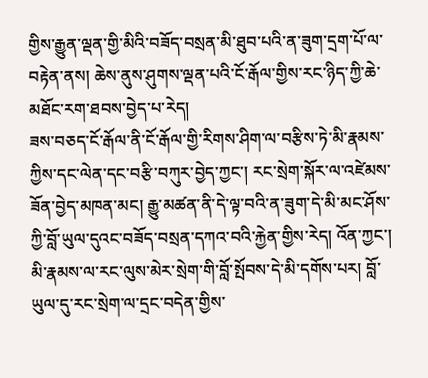གྱིས་རྒྱུན་ལྡན་གྱི་མིའི་བཟོད་བསྲན་མི་ཐུབ་པའི་ན་ཟུག་དྲག་པོ་ལ་བརྟེན་ནས། ཆེས་ནུས་ཤུགས་ལྡན་པའི་ངོ་རྒོལ་གྱིས་རང་ཉིད་ཀྱི་ཆེ་མཐོང་རག་ཐབས་བྱེད་པ་རེད།
ཟས་བཅད་ངོ་རྒོལ་ནི་ངོ་རྒོལ་གྱི་རིགས་ཤིག་ལ་བརྩིས་ཏེ་མི་རྣམས་ཀྱིས་དང་ལེན་དང་བརྩི་བཀུར་བྱེད་ཀྱང་། རང་སྲེག་སྐོར་ལ་འཛེམས་ཟོན་བྱེད་མཁན་མང། རྒྱུ་མཚན་ནི་དེ་ལྟ་བའི་ན་ཟུག་དེ་མི་མང་ཤོས་ཀྱི་བློ་ཡུལ་དུའང་བཟོད་བསྲན་དཀའ་བའི་རྐྱེན་གྱིས་རེད། འོན་ཀྱང་། མི་རྣམས་ལ་རང་ལུས་མེར་སྲེག་གི་བློ་སྤོབས་དེ་མི་དགོས་པར། བློ་ཡུལ་དུ་རང་སྲེག་ལ་དྲང་བདེན་གྱིས་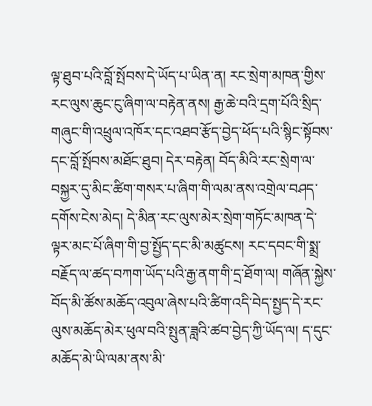ལྟ་ཐུབ་པའི་བློ་སྤོབས་དེ་ཡོད་པ་ཡིན་ན། རང་སྲེག་མཁན་གྱིས་རང་ལུས་ཆུང་ངུ་ཞིག་ལ་བརྟེན་ནས། རྒྱ་ཆེ་བའི་དྲག་པོའི་སྲིད་གཞུང་གི་འཕྲུལ་འཁོར་དང་འཐབ་རྩོད་བྱེད་ཕོད་པའི་སྙིང་སྟོབས་དང་བློ་སྤོབས་མཐོང་ཐུབ། དེར་བརྟེན། བོད་མིའི་རང་སྲེག་ལ་བསྐྱར་དུ་མིང་ཚིག་གསར་པ་ཞིག་གི་ལམ་ནས་འགྲེལ་བཤད་དགོས་ངེས་མེད། དེ་མིན་རང་ལུས་མེར་སྲེག་གཏོང་མཁན་དེ་ལྟར་མང་པོ་ཞིག་གི་བྱ་སྤྱོད་དང་མི་མཚུངས། རང་དབང་གི་སྨྲ་བརྗོད་ལ་ཚད་བཀག་ཡོད་པའི་རྒྱ་ནག་གི་དྲ་ཐོག་ལ། གཞོན་སྐྱེས་བོད་མི་ཚོས་མཆོད་འབུལ་ཞེས་པའི་ཚིག་འདི་བེད་སྤྱད་དེ་རང་ལུས་མཆོད་མེར་ཕུལ་བའི་སྤུན་ཟླའི་ཚབ་བྱེད་ཀྱི་ཡོད་ལ། ད་དུང་མཆོད་མེ་ཡི་ལམ་ནས་མི་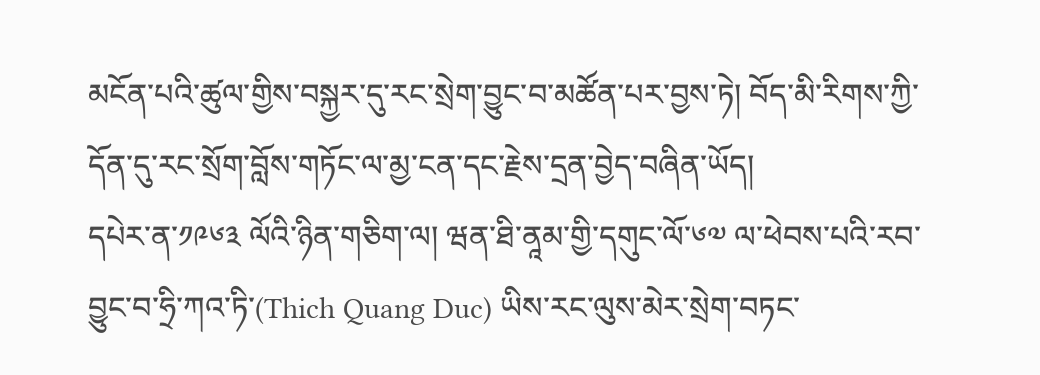མངོན་པའི་ཚུལ་གྱིས་བསྐྱར་དུ་རང་སྲེག་བྱུང་བ་མཚོན་པར་བྱས་ཏེ། བོད་མི་རིགས་ཀྱི་དོན་དུ་རང་སྲོག་བློས་གཏོང་ལ་མྱ་ངན་དང་རྗེས་དྲན་བྱེད་བཞིན་ཡོད།
དཔེར་ན་༡༩༦༣ ལོའི་ཉིན་གཅིག་ལ། ཝན་ཐི་ནཱམ་གྱི་དགུང་ལོ་༦༧ ལ་ཕེབས་པའི་རབ་བྱུང་བ་ཧྲི་ཀའ་ཏི་(Thich Quang Duc) ཡིས་རང་ལུས་མེར་སྲེག་བཏང་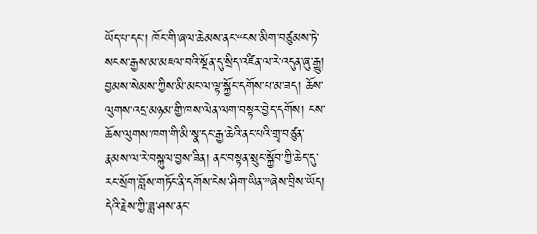ཡོད་པ་དང་། ཁོང་གི་ཞལ་ཆེམས་ནང་“ངས་མིག་བཙུམས་ཏེ་སངས་རྒྱས་མ་མཇལ་བའི་སྔོན་དུ་སྲིད་འཛིན་ལ་རེ་འདུན་ཞུ་རྒྱུ། བྱམས་སེམས་ཀྱིས་མི་མང་ལ་ལྟ་སྐྱོང་དགོས་པ་མ་ཟད། ཆོས་ལུགས་འདྲ་མཉམ་གྱི་ཁས་ལེན་ལག་བསྟར་བྱེད་དགོས། ངས་ཆོས་ལུགས་ཁག་གི་མི་སྣ་དང་རྒྱ་ཆེའི་ནང་པའི་གྲྭ་བཙུན་རྣམས་ལ་རེ་བསྐུལ་བྱས་ཟིན། ནང་བསྟན་སྲུང་སྐྱོབ་ཀྱི་ཆེད་དུ་རང་སྲོག་བློས་གཏོང་ནི་དགོས་ངེས་ཤིག་ཡིན་”ཞེས་བྲིས་ཡོད། དེའི་རྗེས་ཀྱི་ཟླ་ཤས་ནང་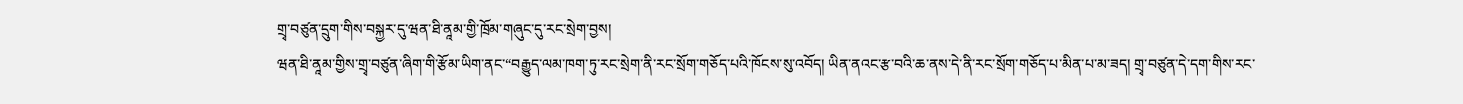གྲྭ་བཙུན་དྲུག་གིས་བསྐྱར་དུ་ཝན་ཐི་ནཱམ་གྱི་ཁྲོམ་གཞུང་དུ་རང་སྲེག་བྱས།
ཝན་ཐི་ནཱམ་གྱིས་གྲྭ་བཙུན་ཞིག་གི་རྩོམ་ཡིག་ནང་“བརྒྱུད་ལམ་ཁག་ཏུ་རང་སྲེག་ནི་རང་སྲོག་གཅོད་པའི་ཁོངས་སུ་འབོད། ཡིན་ནའང་རྩ་བའི་ཆ་ནས་དེ་ནི་རང་སྲོག་གཅོད་པ་མིན་པ་མ་ཟད། གྲྭ་བཙུན་དེ་དག་གིས་རང་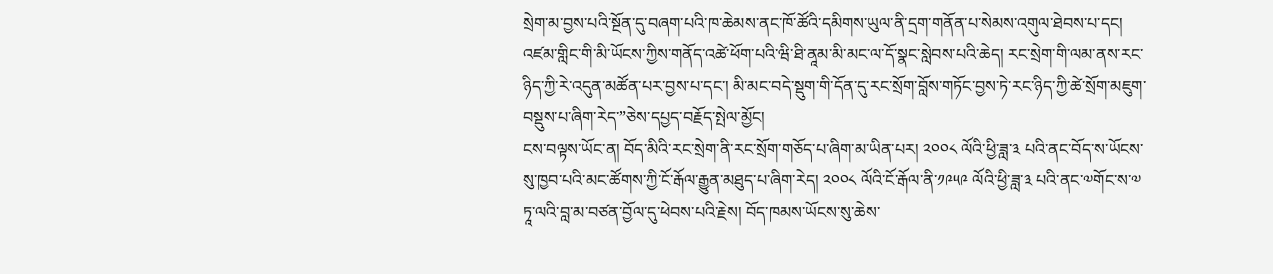སྲེག་མ་བྱས་པའི་སྔོན་དུ་བཞག་པའི་ཁ་ཆེམས་ནང་ཁོ་ཚོའི་དམིགས་ཡུལ་ནི་དྲག་གནོན་པ་སེམས་འགུལ་ཐེབས་པ་དང། འཛམ་གླིང་གི་མི་ཡོངས་ཀྱིས་གནོད་འཚེ་ཕོག་པའི་ཝི་ཐི་ནཱམ་མི་མང་ལ་དོ་སྣང་སླེབས་པའི་ཆེད། རང་སྲེག་གི་ལམ་ནས་རང་ཉིད་ཀྱི་རེ་འདུན་མཚོན་པར་བྱས་པ་དང་། མི་མང་བདེ་སྡུག་གི་དོན་དུ་རང་སྲོག་བློས་གཏོང་བྱས་ཏེ་རང་ཉིད་ཀྱི་ཚེ་སྲོག་མཇུག་བསྡུས་པ་ཞིག་རེད་”ཅེས་དཔྱད་བརྗོད་སྤེལ་མྱོང།
ངས་བལྟས་ཡོང་ན། བོད་མིའི་རང་སྲེག་ནི་རང་སྲོག་གཅོད་པ་ཞིག་མ་ཡིན་པར། ༢༠༠༨ ལོའི་ཕྱི་ཟླ་༣ པའི་ནང་བོད་ས་ཡོངས་སུ་ཁྱབ་པའི་མང་ཚོགས་ཀྱི་ངོ་རྒོལ་རྒྱུན་མཐུད་པ་ཞིག་རེད། ༢༠༠༨ ལོའི་ངོ་རྒོལ་ནི་༡༩༥༩ ལོའི་ཕྱི་ཟླ་༣ པའི་ནང་༧གོང་ས་༧ ཏཱ་ལའི་བླ་མ་བཙན་བྱོལ་དུ་ཕེབས་པའི་རྗེས། བོད་ཁམས་ཡོངས་སུ་ཆེས་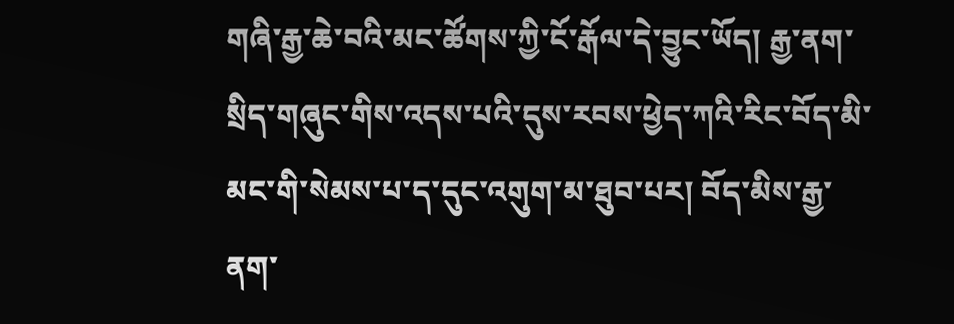གཞི་རྒྱ་ཆེ་བའི་མང་ཚོགས་ཀྱི་ངོ་རྒོལ་དེ་བྱུང་ཡོད། རྒྱ་ནག་སྲིད་གཞུང་གིས་འདས་པའི་དུས་རབས་ཕྱེད་ཀའི་རིང་བོད་མི་མང་གི་སེམས་པ་ད་དུང་འགུག་མ་ཐུབ་པར། བོད་མིས་རྒྱ་ནག་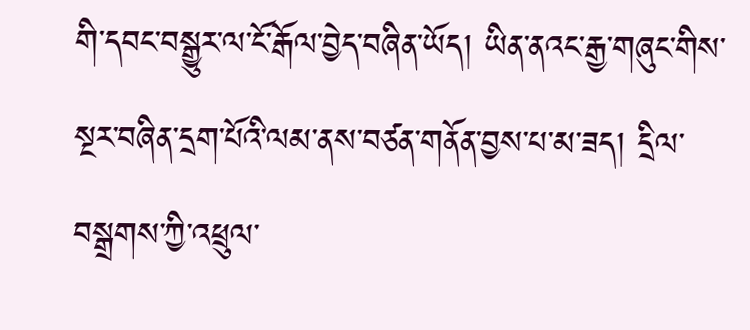གི་དབང་བསྒྱུར་ལ་ངོ་རྒོལ་བྱེད་བཞིན་ཡོད། ཡིན་ནའང་རྒྱ་གཞུང་གིས་སྔར་བཞིན་དྲག་པོའི་ལམ་ནས་བཙན་གནོན་བྱས་པ་མ་ཟད། དྲིལ་བསྒྲགས་ཀྱི་འཕྲུལ་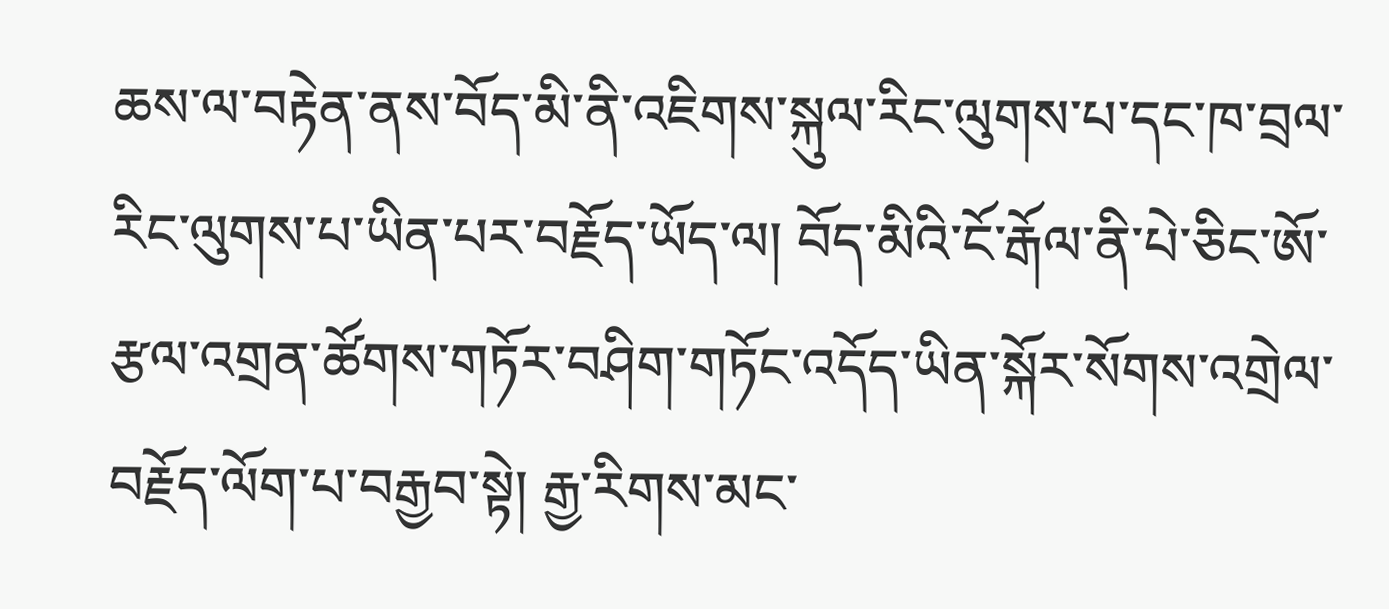ཆས་ལ་བརྟེན་ནས་བོད་མི་ནི་འཇིགས་སྐུལ་རིང་ལུགས་པ་དང་ཁ་བྲལ་རིང་ལུགས་པ་ཡིན་པར་བརྗོད་ཡོད་ལ། བོད་མིའི་ངོ་རྒོལ་ནི་པེ་ཅིང་ཨོ་རྩལ་འགྲན་ཚོགས་གཏོར་བཤིག་གཏོང་འདོད་ཡིན་སྐོར་སོགས་འགྲེལ་བརྗོད་ལོག་པ་བརྒྱབ་སྟེ། རྒྱ་རིགས་མང་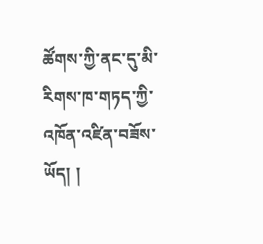ཚོགས་ཀྱི་ནང་དུ་མི་རིགས་ཁ་གཏད་ཀྱི་འཁོན་འཛིན་བཟོས་ཡོད། །